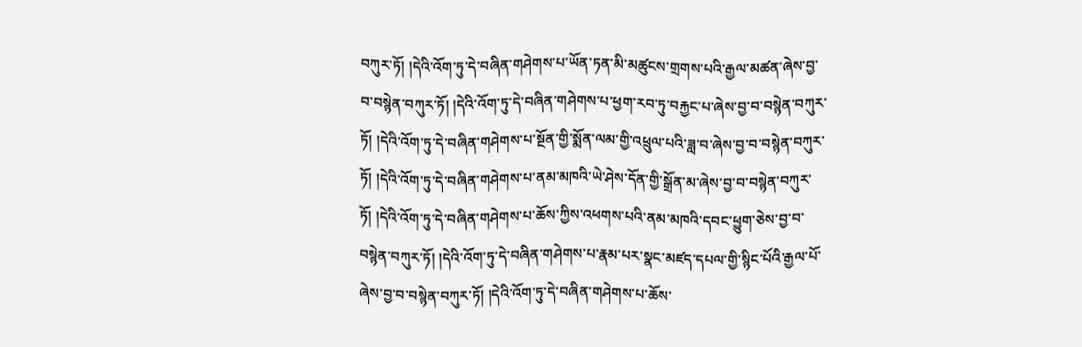བཀུར་ཏོ། །དེའི་འོག་ཏུ་དེ་བཞིན་གཤེགས་པ་ཡོན་ཏན་མི་མཚུངས་གྲགས་པའི་རྒྱལ་མཚན་ཞེས་བྱ་བ་བསྙེན་བཀུར་ཏོ། །དེའི་འོག་ཏུ་དེ་བཞིན་གཤེགས་པ་ཕྱག་རབ་ཏུ་བརྐྱང་པ་ཞེས་བྱ་བ་བསྙེན་བཀུར་ཏོ། །དེའི་འོག་ཏུ་དེ་བཞིན་གཤེགས་པ་སྔོན་གྱི་སྨོན་ལམ་གྱི་འཕྲུལ་པའི་ཟླ་བ་ཞེས་བྱ་བ་བསྙེན་བཀུར་ཏོ། །དེའི་འོག་ཏུ་དེ་བཞིན་གཤེགས་པ་ནམ་མཁའི་ཡེ་ཤེས་དོན་གྱི་སྒྲོན་མ་ཞེས་བྱ་བ་བསྙེན་བཀུར་ཏོ། །དེའི་འོག་ཏུ་དེ་བཞིན་གཤེགས་པ་ཆོས་ཀྱིས་འཕགས་པའི་ནམ་མཁའི་དབང་ཕྱུག་ཅེས་བྱ་བ་བསྙེན་བཀུར་ཏོ། །དེའི་འོག་ཏུ་དེ་བཞིན་གཤེགས་པ་རྣམ་པར་སྣང་མཛད་དཔལ་གྱི་སྙིང་པོའི་རྒྱལ་པོ་ཞེས་བྱ་བ་བསྙེན་བཀུར་ཏོ། །དེའི་འོག་ཏུ་དེ་བཞིན་གཤེགས་པ་ཆོས་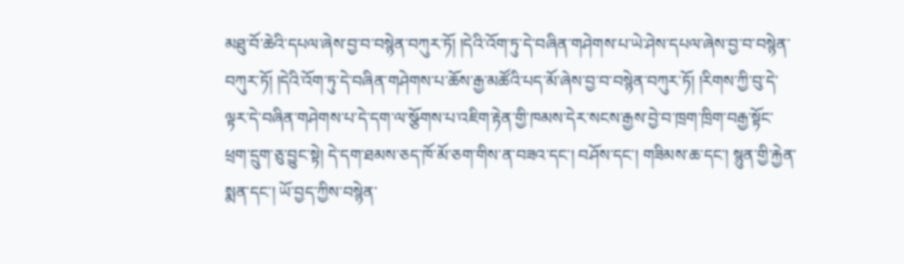མཐུ་བོ་ཆེའི་དཔལ་ཞེས་བྱ་བ་བསྙེན་བཀུར་ཏོ། །དེའི་འོག་ཏུ་དེ་བཞིན་གཤེགས་པ་ཡེ་ཤེས་དཔལ་ཞེས་བྱ་བ་བསྙེན་བཀུར་ཏོ། །དེའི་འོག་ཏུ་དེ་བཞིན་གཤེགས་པ་ཆོས་རྒྱ་མཚོའི་པད་མོ་ཞེས་བྱ་བ་བསྙེན་བཀུར་ཏོ། །རིགས་ཀྱི་བུ་དེ་ལྟར་དེ་བཞིན་གཤེགས་པ་དེ་དག་ལ་སྩོགས་པ་འཇིག་རྟེན་གྱི་ཁམས་དེར་སངས་རྒྱས་བྱེ་བ་ཁྲག་ཁྲིག་བརྒྱ་སྟོང་ཕྲག་དྲུག་ཅུ་བྱུང་སྟེ། དེ་དག་ཐམས་ཅད་ཁོ་མོ་ཅག་གིས་ན་བཟའ་དང་། བཤོས་དང་། གཟིམས་ཆ་དང་། སྙུན་གྱི་རྐྱེན་སྨན་དང་། ཡོ་བྱད་ཀྱིས་བསྙེན་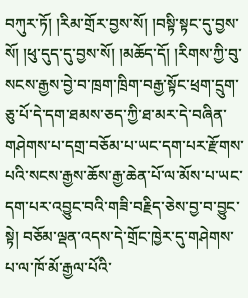བཀུར་ཏོ། །རིམ་གྲོར་བྱས་སོ། །བསྟི་སྟང་དུ་བྱས་སོ། །ཕུ་དུད་དུ་བྱས་སོ། །མཆོད་དོ། །རིགས་ཀྱི་བུ་སངས་རྒྱས་བྱེ་བ་ཁྲག་ཁྲིག་བརྒྱ་སྟོང་ཕྲག་དྲུག་ཅུ་པོ་དེ་དག་ཐམས་ཅད་ཀྱི་ཐ་མར་དེ་བཞིན་གཤེགས་པ་དགྲ་བཅོམ་པ་ཡང་དག་པར་རྫོགས་པའི་སངས་རྒྱས་ཆོས་རྒྱ་ཆེན་པོ་ལ་མོས་པ་ཡང་དག་པར་འབྱུང་བའི་གཟི་བརྗིད་ཅེས་བྱ་བ་བྱུང་སྟེ། བཅོམ་ལྡན་འདས་དེ་གྲོང་ཁྱེར་དུ་གཤེགས་པ་ལ་ཁོ་མོ་རྒྱལ་པོའི་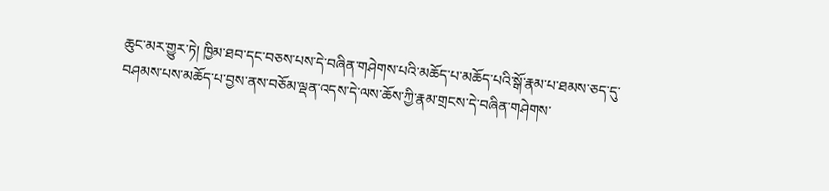ཆུང་མར་གྱུར་ཏེ། ཁྱིམ་ཐབ་དང་བཅས་པས་དེ་བཞིན་གཤེགས་པའི་མཆོད་པ་མཆོད་པའི་སྒོ་རྣམ་པ་ཐམས་ཅད་དུ་བཤམས་པས་མཆོད་པ་བྱས་ནས་བཅོམ་ལྡན་འདས་དེ་ལས་ཆོས་ཀྱི་རྣམ་གྲངས་དེ་བཞིན་གཤེགས་